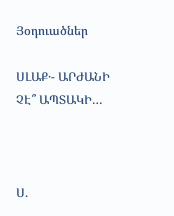Յօդուածներ

ՍԼԱՔ․- ԱՐԺԱՆԻ ՉԷ՞ ԱՊՏԱԿԻ…



Ս.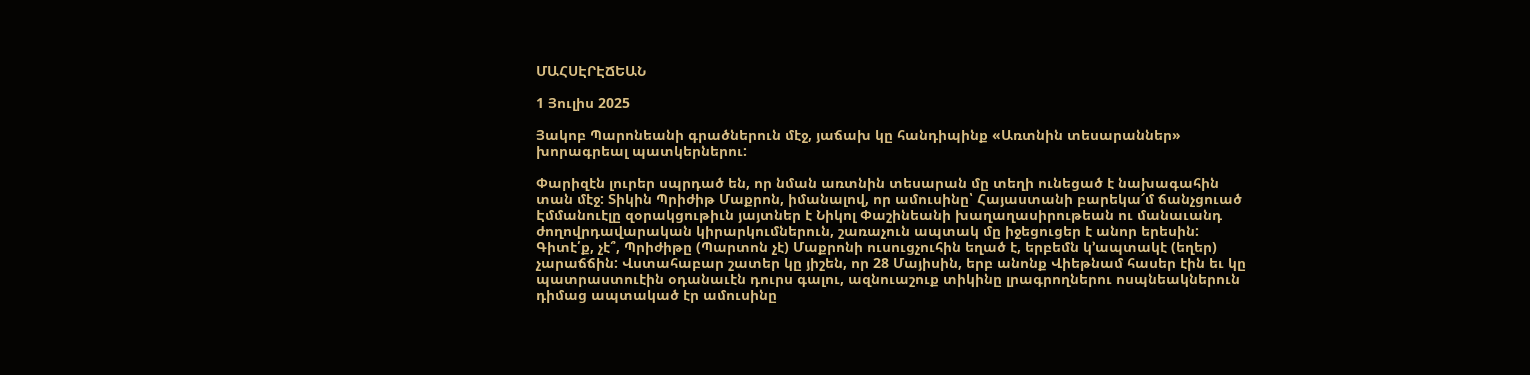ՄԱՀՍԷՐԷՃԵԱՆ

1 Յուլիս 2025

Յակոբ Պարոնեանի գրածներուն մէջ, յաճախ կը հանդիպինք «Առտնին տեսարաններ» խորագրեալ պատկերներու:

Փարիզէն լուրեր սպրդած են, որ նման առտնին տեսարան մը տեղի ունեցած է նախագահին տան մէջ: Տիկին Պրիժիթ Մաքրոն, իմանալով, որ ամուսինը՝ Հայաստանի բարեկա՜մ ճանչցուած Էմմանուէլը զօրակցութիւն յայտներ է Նիկոլ Փաշինեանի խաղաղասիրութեան ու մանաւանդ ժողովրդավարական կիրարկումներուն, շառաչուն ապտակ մը իջեցուցեր է անոր երեսին: Գիտէ՛ք, չէ՞, Պրիժիթը (Պարտոն չէ) Մաքրոնի ուսուցչուհին եղած է, երբեմն կ’ապտակէ (եղեր) չարաճճին: Վստահաբար շատեր կը յիշեն, որ 28 Մայիսին, երբ անոնք Վիեթնամ հասեր էին եւ կը պատրաստուէին օդանաւէն դուրս գալու, ազնուաշուք տիկինը լրագրողներու ոսպնեակներուն դիմաց ապտակած էր ամուսինը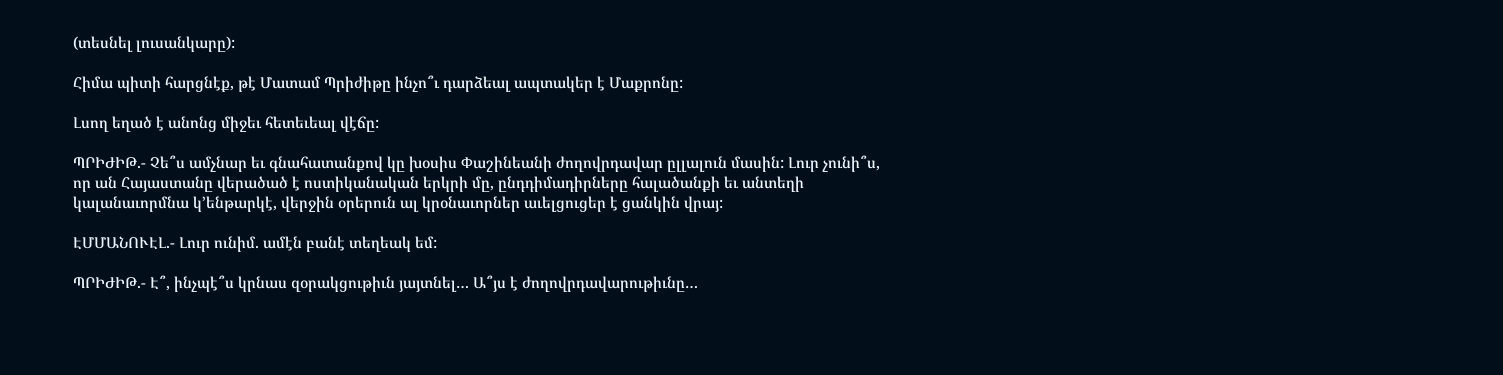(տեսնել լուսանկարը):

Հիմա պիտի հարցնէք, թէ Մատամ Պրիժիթը ինչո՞ւ դարձեալ ապտակեր է Մաքրոնը:

Լսող եղած է անոնց միջեւ հետեւեալ վէճը:

ՊՐԻԺԻԹ.- Չե՞ս ամչնար եւ գնահատանքով կը խօսիս Փաշինեանի ժողովրդավար ըլլալուն մասին: Լուր չունի՞ս, որ ան Հայաստանը վերածած է ոստիկանական երկրի մը, ընդդիմադիրները հալածանքի եւ անտեղի կալանաւորմնա կ’ենթարկէ, վերջին օրերուն ալ կրօնաւորներ աւելցուցեր է ցանկին վրայ:

ԷՄՄԱՆՈՒԷԼ.- Լուր ունիմ. ամէն բանէ տեղեակ եմ:

ՊՐԻԺԻԹ.- Է՞, ինչպէ՞ս կրնաս զօրակցութիւն յայտնել… Ա՞յս է ժողովրդավարութիւնը…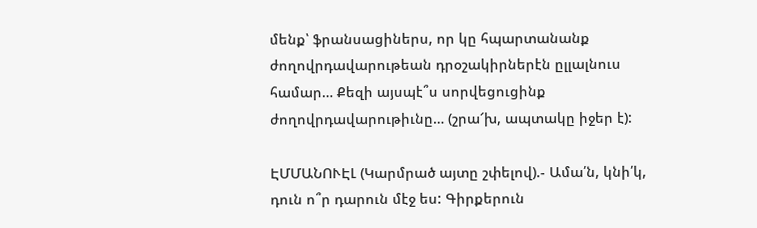մենք՝ ֆրանսացիներս, որ կը հպարտանանք ժողովրդավարութեան դրօշակիրներէն ըլլալնուս համար… Քեզի այսպէ՞ս սորվեցուցինք ժողովրդավարութիւնը… (շրա՜խ, ապտակը իջեր է):

ԷՄՄԱՆՈՒԷԼ (Կարմրած այտը շփելով).- Ամա՛ն, կնի՛կ, դուն ո՞ր դարուն մէջ ես: Գիրքերուն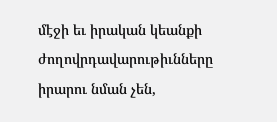մէջի եւ իրական կեանքի ժողովրդավարութիւնները իրարու նման չեն,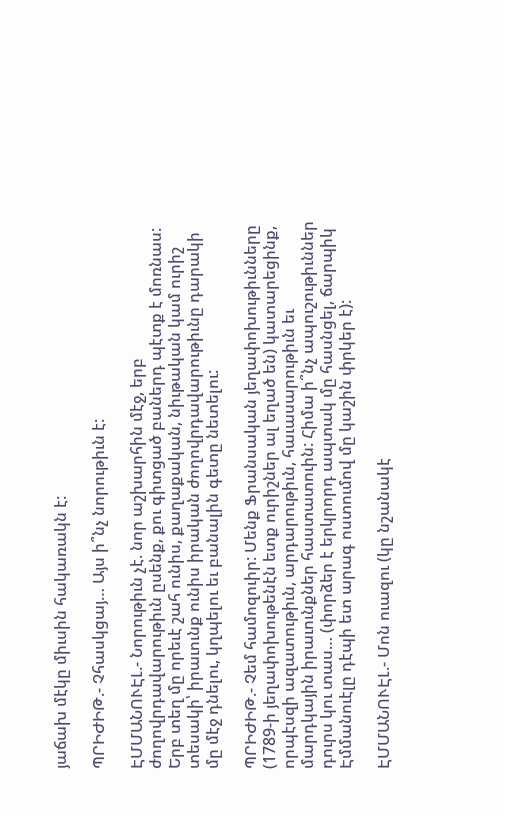յաճախ մէկը միւսին հակառակն է:

ՊՐԻԺԻԹ.- Չհասկցայ… Այս ի՞նչ նորութիւն է:

ԷՄՄԱՆՈՒԷԼ.- Նորութիւն չէ. նոր աշխարհին մէջ, երբ ժողովրդավարութիւն ըսենք, քու գիտցած բաներդ պէտք է մոռնաս: Երբ տեղ մը որեւէ շահ ունիս, քաղաքական, նիւթական կամ ուրիշ տեսակի՝ իրաւունք ունիս իրական ժողովրդավարութիւնը դարակի մը մէջ դնելու, կղպելու եւ բանալին գետը նետելու:

ՊՐԻԺԻԹ.- Չեմ համոզուիր: Մենք Ֆրանսական յեղափոխութիւնները (1789-ի յեղափոխութենէն ետք ուրիշներ ալ եղած են) կատարեցինք, որպէսզի ազատութիւն, արդարութիւն, հաւասարութիւն եւ մարդկային իրաւունքներ հաստատուին: Հիմա ի՞նչ ապուշութիւններ դուրս կու տաս… (փորձեր է երկրորդ ապտակ մը հասնցել, ճարպիկ Էմմանուէլը դէպի ետ արագ ոստումով մը կաշին փրկեր է):

ԷՄՄԱՆՈՒԷԼ.- Մոն ուազու (կը նշանակէ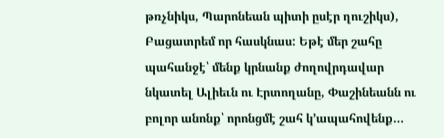թռչնիկս, Պարոնեան պիտի ըսէր ղուշիկս), Բացատրեմ որ հասկնաս: Եթէ մեր շահը պահանջէ՝ մենք կրնանք ժողովրդավար նկատել Ալիեւն ու Էրտողանը, Փաշինեանն ու բոլոր անոնք՝ որոնցմէ շահ կ’ապահովենք…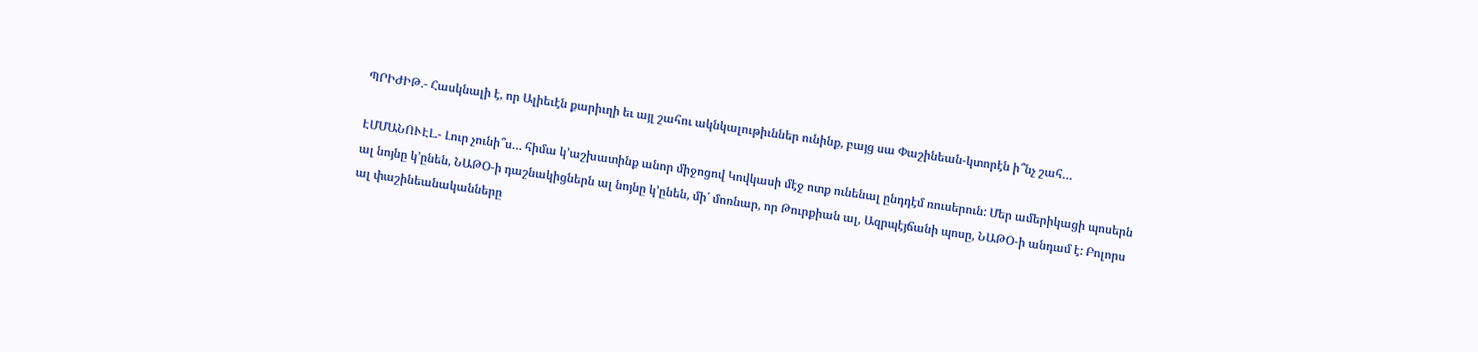ՊՐԻԺԻԹ.- Հասկնալի է, որ Ալիեւէն քարիւղի եւ այլ շահու ակնկալութիւններ ունինք, բայց սա Փաշինեան-կտորէն ի՞նչ շահ…

ԷՄՄԱՆՈՒԷԼ.- Լուր չունի՞ս… հիմա կ’աշխատինք անոր միջոցով Կովկասի մէջ ոտք ունենալ ընդդէմ ռուսերուն: Մեր ամերիկացի պոսերն ալ նոյնը կ’ընեն, ՆԱԹՕ-ի դաշնակիցներն ալ նոյնը կ’ընեն, մի՛ մոռնար, որ Թուրքիան ալ, Ազրպէյճանի պոսը, ՆԱԹՕ-ի անդամ է: Բոլորս ալ փաշինեանականները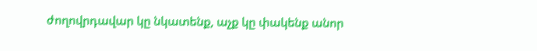ժողովրդավար կը նկատենք, աչք կը փակենք անոր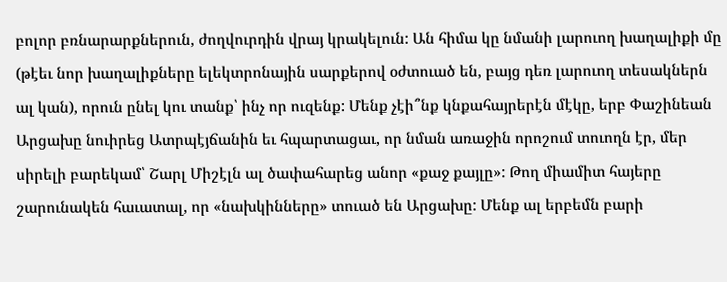բոլոր բռնարարքներուն, ժողվուրդին վրայ կրակելուն: Ան հիմա կը նմանի լարուող խաղալիքի մը (թէեւ նոր խաղալիքները ելեկտրոնային սարքերով օժտուած են, բայց դեռ լարուող տեսակներն ալ կան), որուն ընել կու տանք՝ ինչ որ ուզենք: Մենք չէի՞նք կնքահայրերէն մէկը, երբ Փաշինեան Արցախը նուիրեց Ատրպէյճանին եւ հպարտացաւ, որ նման առաջին որոշում տուողն էր, մեր սիրելի բարեկամ՝ Շարլ Միշէլն ալ ծափահարեց անոր «քաջ քայլը»: Թող միամիտ հայերը շարունակեն հաւատալ, որ «նախկինները» տուած են Արցախը: Մենք ալ երբեմն բարի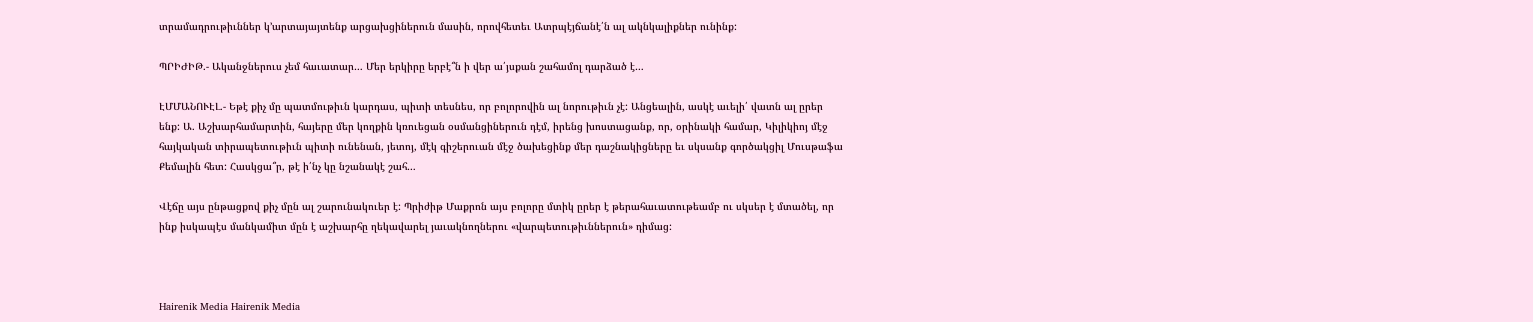տրամադրութիւններ կ’արտայայտենք արցախցիներուն մասին, որովհետեւ Ատրպէյճանէ՛ն ալ ակնկալիքներ ունինք:

ՊՐԻԺԻԹ.- Ականջներուս չեմ հաւատար… Մեր երկիրը երբէ՞ն ի վեր ա՛յսքան շահամոլ դարձած է…

ԷՄՄԱՆՈՒԷԼ.- Եթէ քիչ մը պատմութիւն կարդաս, պիտի տեսնես, որ բոլորովին ալ նորութիւն չէ: Անցեալին, ասկէ աւելի՛ վատն ալ ըրեր ենք: Ա. Աշխարհամարտին, հայերը մեր կողքին կռուեցան օսմանցիներուն դէմ, իրենց խոստացանք, որ, օրինակի համար, Կիլիկիոյ մէջ հայկական տիրապետութիւն պիտի ունենան, յետոյ, մէկ գիշերուան մէջ ծախեցինք մեր դաշնակիցները եւ սկսանք գործակցիլ Մուսթաֆա Քեմալին հետ: Հասկցա՞ր, թէ ի՛նչ կը նշանակէ շահ…

Վէճը այս ընթացքով քիչ մըն ալ շարունակուեր է: Պրիժիթ Մաքրոն այս բոլորը մտիկ ըրեր է թերահաւատութեամբ ու սկսեր է մտածել, որ ինք իսկապէս մանկամիտ մըն է աշխարհը ղեկավարել յաւակնողներու «վարպետութիւններուն» դիմաց:



Hairenik Media Hairenik Media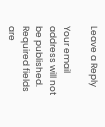Leave a Reply

Your email address will not be published. Required fields are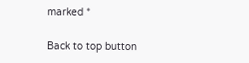marked *

Back to top button